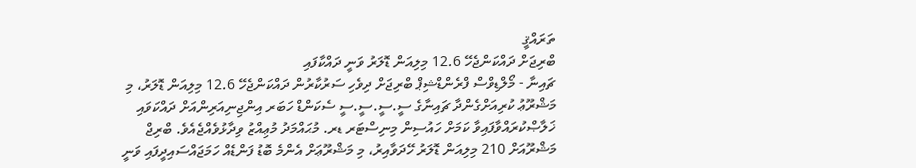ތަރައްޤީ
ބްރިޖަށް ދައްކަންޖެހޭ 12.6 މިލިއަން ޑޮލަރު ވަނީ ދައްކާފައި
ޗައިނާ - މޯލްޑިވްސް ފްރެންޑްޝިޕް ބްރިޖަށް ދިވެހި ސަރުކާރުން ދައްކަންޖެހޭ 12.6 މިލިއަން ޑޮލަރު، މި މަޝްރޫޢު ކުރިއަށްގެންދާ ޗައިނާގެ ސީ.ސީ.ސީ.ސީ ސެކަންޑް ހަބަރ އިންޖިނިއަރިންއަށް ދައްކަވައި ޚަލާޞްކުރައްވާފައިވާ ކަމަށް ހައުސިން މިނިސްޓަރ ޑރ. މުޙައްމަދު މުޢިއްޒު ވިދާޅުވެއްޖެއެވެ. ބްރިޖް މަޝްރޫއަށް 210 މިލިއަން ޑޮލަރު ހޭދަވާއިރު، މި މަޝްރޫޢަށް އެންމެ ބޮޑު ފަންޑެއް ހަމަޖައްސައިދީފައި ވަނީ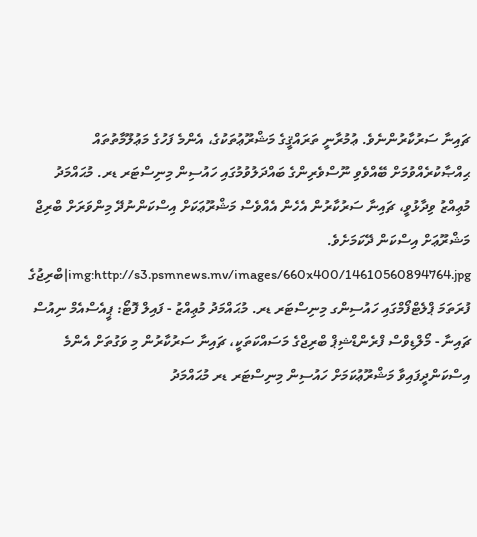ޗައިނާ ސަރުކާރުންނެވެ. ޢުމުރާނީ ތަރައްޤީގެ މަޝްރޫޢުތަކުގެ، އެންމެ ފަހުގެ މަޢުލޫމާތުތައް ޙިއްޞާކުރެއްވުމަށް ބޭއްވެވި ނޫސްވެރިންގެ ބައްދަލުވުމުގައި ހައުސިން މިނިސްޓަރ ޑރ. މުޙައްމަދު މުޢިއްޒު ވިދާޅުވީ، ޗައިނާ ސަރުކާރުން އެހެން އެއްވެސް މަޝްރޫޢަކަށް އިސްކަންނުދޭ މިންވަރަށް ބްރިޖް މަޝްރޫޢަށް އިސްކަން ދޭކަމަށެވެ. img:http://s3.psmnews.mv/images/660x400/14610560894764.jpg|ބްރިޖުގެ ފުރަތަމަ ޕްލެޓްފޯމްގައި ހައުސިންގ މިނިސްޓަރ ޑރ. މުޙައްމަދު މުޢިއްޒު - ފައިލް ފޮޓޯ: ޕީއެސްއެމް ނިއުސް
ޗައިނާ - މޯލްޑިވްސް ފްރެންޑްޝިޕް ބްރިޖްގެ މަސައްކަތަކީ، ޗައިނާ ސަރުކާރުން މި ވަގުތަށް އެންމެ އިސްކަންދީފައިވާ މަޝްރޫޢުކަމަށް ހައުސިން މިނިސްޓަރ ޑރ މުޙައްމަދު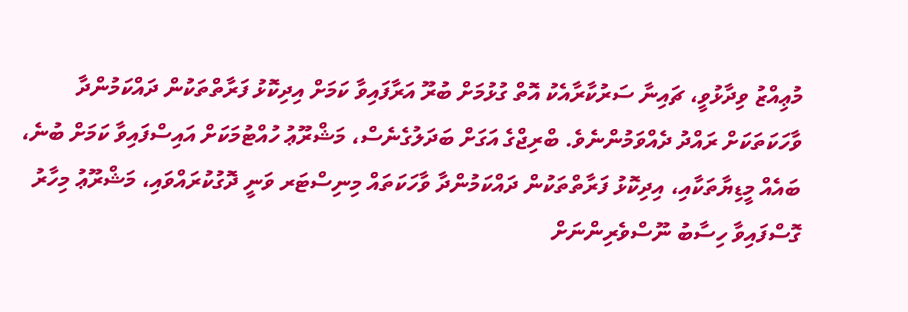މުޢިއްޒު ވިދާޅުވީ، ޗައިނާ ސަރުކާރާއެކު އޮތް ގުޅުމަށް ބުރޫ އަރާފައިވާ ކަމަށް އިދިކޮޅު ފަރާތްތަކުން ދައްކަމުންދާ ވާހަކަތަކަށް ރައްދު ދެއްވަމުންނެވެ. ބްރިޖްގެ އަގަށް ބަދަލުގެނެސް، މަޝްރޫޢު ހުއްޓުމަކަށް އައިސްފައިވާ ކަމަށް ބުނެ، ބައެއް މީޑިޔާތަކާއި، އިދިކޮޅު ފަރާތްތަކުން ދައްކަމުންދާ ވާހަކަތައް މިނިސްޓަރ ވަނީ ދޮގުކުރައްވައި، މަޝްރޫޢު މިހާރު ގޮސްފައިވާ ހިސާބު ނޫސްވެރިންނަށް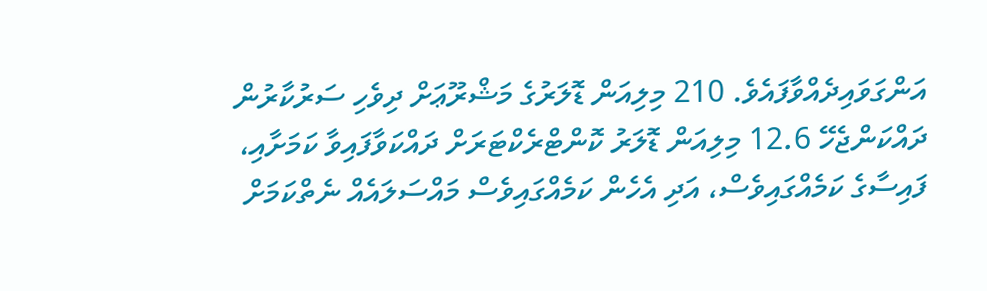އަންގަވައިދެއްވާފައެވެ. 210 މިލިއަން ޑޮލަރުގެ މަޝްރޫޢަށް ދިވެހި ސަރުކާރުން ދައްކަންޖެހޭ 12.6 މިލިއަން ޑޮލަރު ކޮންޓްރެކްޓަރަށް ދައްކަވާފައިވާ ކަމަށާއި، ފައިސާގެ ކަމެއްގައިވެސް، އަދި އެހެން ކަމެއްގައިވެސް މައްސަލައެއް ނެތްކަމަށް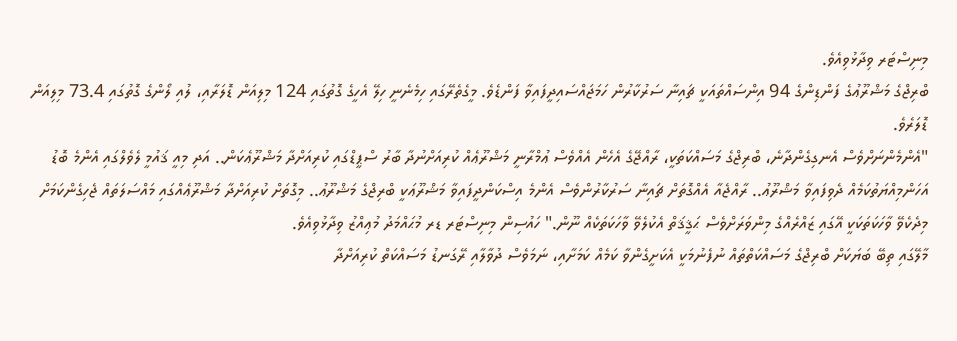މިނިސްޓަރ ވިދާޅުވިއެވެ.
ބްރިޖްގެ މަޝްރޫޢުގެ ފަންޑިންގެ 94 އިންސައްތައަކީ ޗައިނާ ސަރުކާރުން ހަމަޖައްސައިދީފައިވާ ފަންޑެވެ. މީގެތެރޭގައި ހިމެނެނީ ހިލޭ އެހީގެ ގޮތުގައި 124 މިލިއަން ޑޮލަރާއި، ލުއި ލޯންގެ ގޮތުގައި 73.4 މިލިއަން ޑޮލަރެވެ.
"އެންމެންނަށްވެސް އެނގިގެންދާނެ، ބްރިޖްގެ މަސައްކަތަކީ، ރާއްޖޭގެ އެހެން އެއްވެސް ޢުމްރާނީ މަޝްރޫޢެއް ކުރިއަށްނުދާ ބާރު ސްޕީޑްގައި ކުރިއަށްދާ މަޝްރޫޢެކަން.. އަދި މިއީ ޤައުމީ ލެވެލްގައި އެންމެ ބޮޑު އަހަންމިއްޔަތުކަމެއް ދެވިފައިވާ މަޝްރޫޢު.. ރާއްޖެއާ އެއްގޮތަށް ޗައިނާ ސަރުކާރުންވެސް އެންމެ އިސްކަންދީފައިވާ މަޝްރޫޢަކީ ބްރިޖްގެ މަޝްރޫޢު.. މިގޮތަށް ކުރިއަށްދާ މަޝްރޫޢެއްގައި މައްސަލަތައް ޖެހިގެންކަމަށް މިދެކެވޭ ވާހަކަތަކަކީ އޭގައި ޒައްރެއްގެ މިންވަރަށްވެސް ޙަޤީޤަތް އެކުލެވޭ ވާހަކަތަކެއް ނޫން." ހައުސިން މިނިސްޓަރ ޑރ މުޙައްމަދު މުޢިއްޒު ވިދާޅުވިއެވެ.
މާލޭގައި ތިބޭ ބަޔަކަށް ބްރިޖްގެ މަސައްކަތްތައް ނުފެނުމަކީ އެކަށީގެންވާ ކަމެއް ކަމަށާއި، ނަމަވެސް ދުވާލާއި ރޭގަނޑު މަސައްކަތް ކުރިއަށްދާ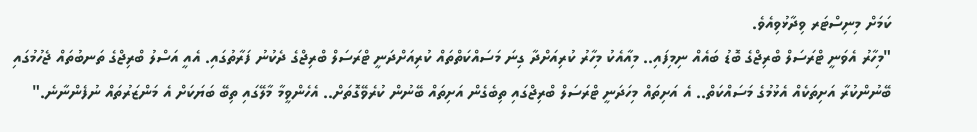ކަމަށް މިނިސްޓަރ ވިދާޅުވިއެވެ.
"މިހާރު އެވަނީ ޓްރަސަލް ބްރިޖްގެ ބޮޑު ބައެއް ނިމިފައި.. މިއާއެކު މިހާރު ކުރިއަށްދާ ގިނަ މަސައްކަތްތައް ކުރިއަށްދަނީ ޓްރަސަލް ބްރިޖްގެ ދެކުނު ފަރާތުގައި. އެއީ އަސްލު ބްރިޖްގެ ތަނބުތައް ޖެހުމުގައި ބޭނުންކުރާ އަށިތަކެއް އެޅުމުގެ މަސައްކަތް.. އެ އަށިތައް މިހަދަނީ ޓްރަސަލް ބްރިޖްގައި ތިބެގެން އަށިތައް ބޭނުން ކުރެވޭގޮތަށް.. އެހެންވީމާ މާލޭގައި ތިބޭ ބަޔަކަށް އެ މަންޒަރުތައް ނުފެންނާނެ."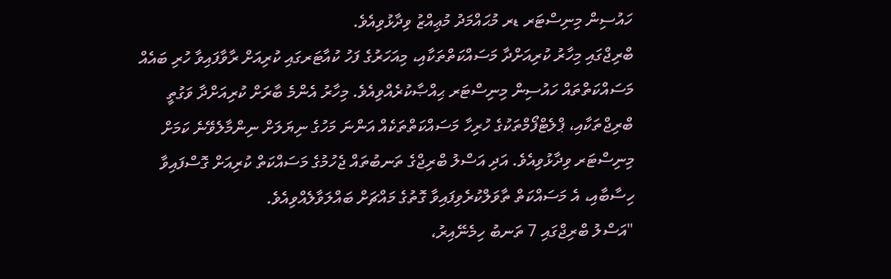ހައުސިން މިނިސްޓަރ ޑރ މުޙައްމަދު މުޢިއްޒު ވިދާޅުވިއެވެ.
ބްރިޖްގައި މިހާރު ކުރިއަށްދާ މަސައްކަތްތަކާއި، މިއަހަރުގެ ފަހު ކުއާޓަރގައި ކުރިއަށް ރާވާފައިވާ ހުރި ބައެއް މަސައްކަތްތައް ހައުސިން މިނިސްޓަރ ޙިއްޞާކުރެއްވިއެވެ. މިހާރު އެންމެ ބާރަށް ކުރިއަށްދާ ވަގުތީ ބްރިޖްތަކާއި، ޕްލެޓްފޯމްތަކުގެ ހުރިހާ މަސައްކަތްތަކެއް އަންނަ މަހުގެ ނިޔަލަށް ނިންމާލެވޭނެ ކަމަށް މިނިސްޓަރ ވިދާޅުވިއެވެ. އަދި އަސްލު ބްރިޖްގެ ތަނބުތައް ޖެހުމުގެ މަސައްކަތް ކުރިއަށް ގޮސްފައިވާ ހިސާބާއި، އެ މަސައްކަތް ތާވަލްކުރެވިފައިވާ ގޮތުގެ މައްޗަށް ބައްލަވާލެއްވިއެވެ.
"އަސްލު ބްރިޖްގައި 7 ތަނބު ހިމެނޭއިރު،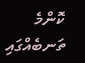ކޮންމެ ތަނބެއްގައި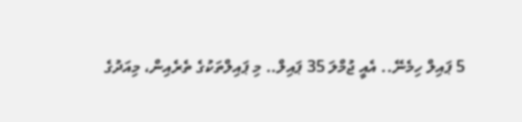5 ޕައިލް ހިމެނޭ.. އެއީ ޖުމްލަ 35 ޕައިލް.. މި ޕައިލްތަކުގެ ތެރެއިން، މިއަދުގެ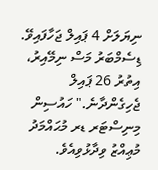ނިޔަލަށް 4 ޕައިލް ޖަހާފައިވޭ. ޑިސެމްބަރު މަސް ނިމޭއިރު، އިތުރު 26 ޕައިލް ޖެހިގެންދާނެ." ހައުސިން މިނިސްޓަރ ޑރ މުޙައްމަދު މުޢިއްޒު ވިދާޅުވިއެވެ.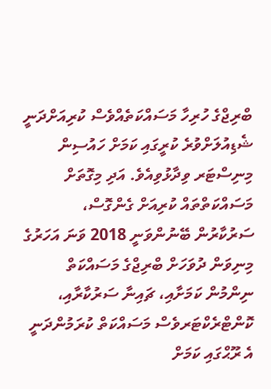ބްރިޖްގެ ހުރިހާ މަސައްކަތެއްވެސް ކުރިއަށްދަނީ ޝެޑިއުލަށްވުރެ ކުރީގައި ކަމަށް ހައުސިން މިނިސްޓަރ ވިދާޅުވިއެވެ. އަދި މިގޮތަށް މަސައްކަތްތައް ކުރިއަށް ގެންގޮސް، ސަރުކާރުން ބޭނުންވަނީ 2018 ވަނަ އަހަރުގެ މިނިވަން ދުވަހަށް ބްރިޖްގެ މަސައްކަތް ނިންމުން ކަމަށާއި، ޗައިނާ ސަރުކާރާއި، ކޮންޓްރެކްޓަރވެސް މަސައްކަތް ކުރަމުންދަނީ އެ ރޫޙްގައި ކަމަށް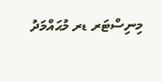މިނިސްޓަރ ޑރ މުޙައްމަދު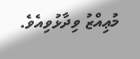މުޢިއްޒު ވިދާޅުވިއެވެ.